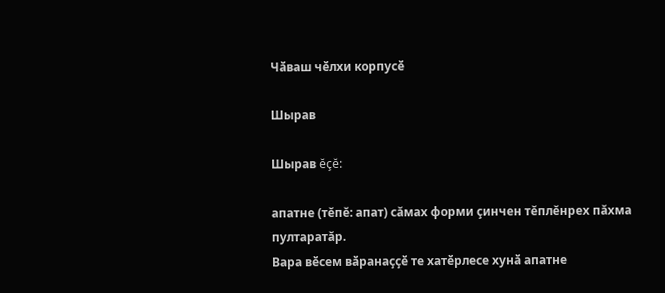Чӑваш чӗлхи корпусӗ

Шырав

Шырав ĕçĕ:

апатне (тĕпĕ: апат) сăмах форми çинчен тĕплĕнрех пăхма пултаратăр.
Вара вӗсем вӑранаҫҫӗ те хатӗрлесе хунӑ апатне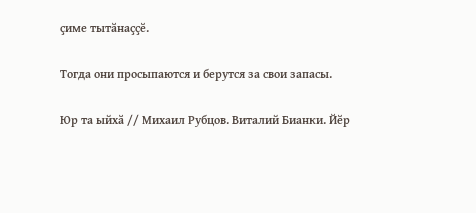ҫиме тытӑнаҫҫӗ.

Тогда они просыпаются и берутся за свои запасы.

Юр та ыйхӑ // Михаил Рубцов. Виталий Бианки. Йӗр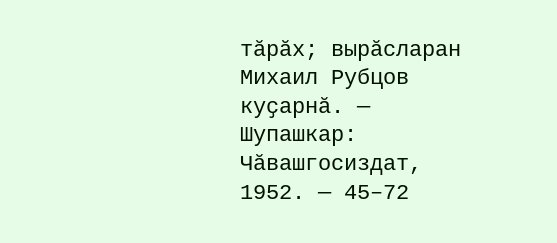тӑрӑх; вырӑсларан Михаил Рубцов куҫарнӑ. — Шупашкар: Чӑвашгосиздат, 1952. — 45–72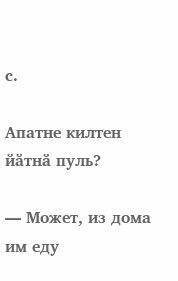с.

Апатне килтен йӑтнӑ пуль?

— Может, из дома им еду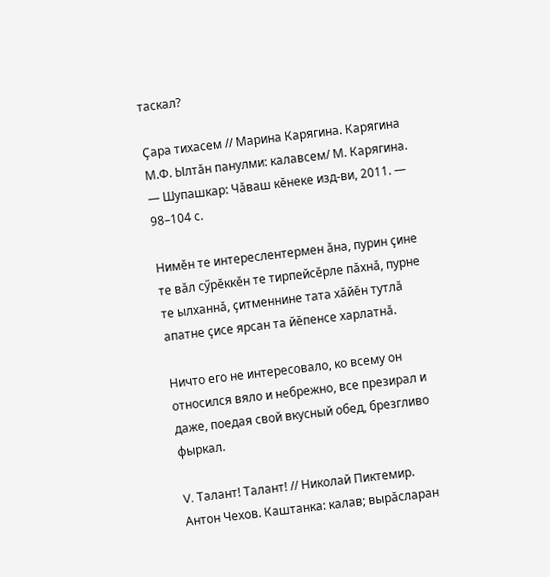таскал?

Ҫара тихасем // Марина Карягина. Карягина М.Ф. Ылтӑн панулми: калавсем/ М. Карягина. — Шупашкар: Чӑваш кӗнеке изд-ви, 2011. — 98–104 с.

Нимӗн те интереслентермен ӑна, пурин ҫине те вӑл сӳрӗккӗн те тирпейсӗрле пӑхнӑ, пурне те ылханнӑ, ҫитменнине тата хӑйӗн тутлӑ апатне ҫисе ярсан та йӗпенсе харлатнӑ.

Ничто его не интересовало, ко всему он относился вяло и небрежно, все презирал и даже, поедая свой вкусный обед, брезгливо фыркал.

V. Талант! Талант! // Николай Пиктемир. Антон Чехов. Каштанка: калав; вырӑсларан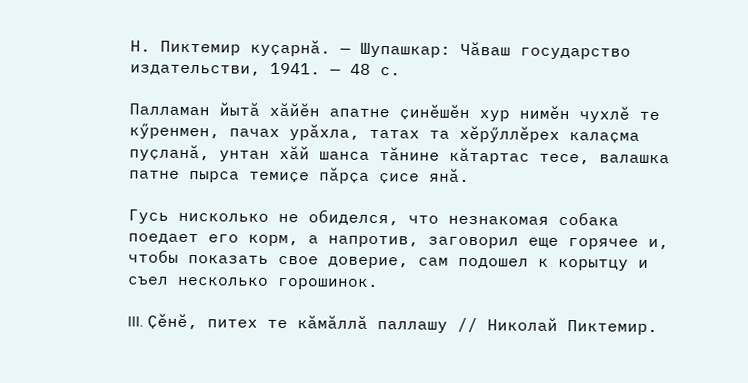Н. Пиктемир куҫарнӑ. — Шупашкар: Чӑваш государство издательстви, 1941. — 48 с.

Палламан йытӑ хӑйӗн апатне ҫинӗшӗн хур нимӗн чухлӗ те кӳренмен, пачах урӑхла, татах та хӗрӳллӗрех калаҫма пуҫланӑ, унтан хӑй шанса тӑнине кӑтартас тесе, валашка патне пырса темиҫе пӑрҫа ҫисе янӑ.

Гусь нисколько не обиделся, что незнакомая собака поедает его корм, а напротив, заговорил еще горячее и, чтобы показать свое доверие, сам подошел к корытцу и съел несколько горошинок.

III. Ҫӗнӗ, питех те кӑмӑллӑ паллашу // Николай Пиктемир.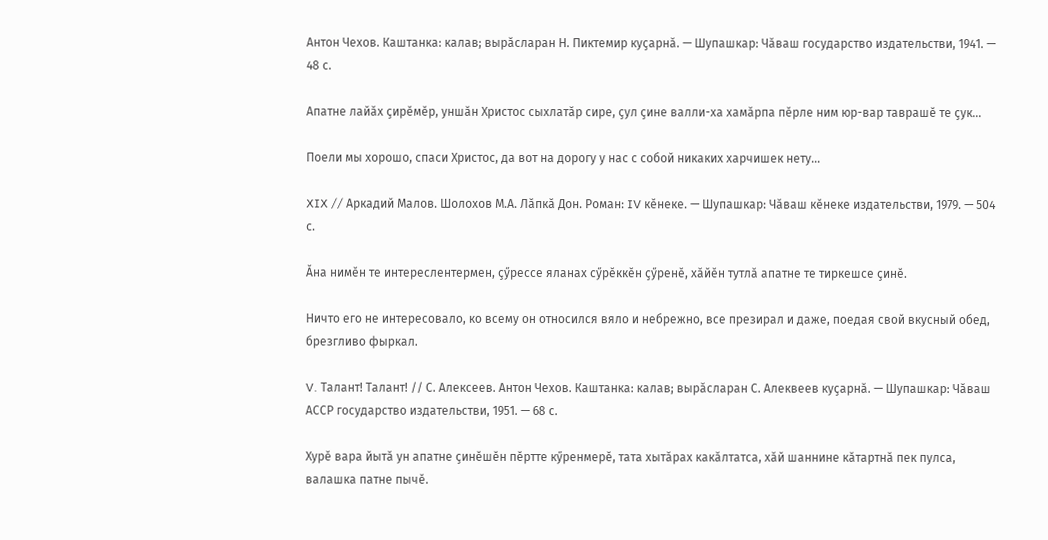Антон Чехов. Каштанка: калав; вырӑсларан Н. Пиктемир куҫарнӑ. — Шупашкар: Чӑваш государство издательстви, 1941. — 48 с.

Апатне лайӑх ҫирӗмӗр, уншӑн Христос сыхлатӑр сире, ҫул ҫине валли-ха хамӑрпа пӗрле ним юр-вар таврашӗ те ҫук…

Поели мы хорошо, спаси Христос, да вот на дорогу у нас с собой никаких харчишек нету…

XIX // Аркадий Малов. Шолохов М.А. Лӑпкӑ Дон. Роман: IV кӗнеке. — Шупашкар: Чӑваш кӗнеке издательстви, 1979. — 504 с.

Ӑна нимӗн те интереслентермен, ҫӳрессе яланах сӳрӗккӗн ҫӳренӗ, хӑйӗн тутлӑ апатне те тиркешсе ҫинӗ.

Ничто его не интересовало, ко всему он относился вяло и небрежно, все презирал и даже, поедая свой вкусный обед, брезгливо фыркал.

V. Талант! Талант! // С. Алексеев. Антон Чехов. Каштанка: калав; вырӑсларан С. Алеквеев куҫарнӑ. — Шупашкар: Чӑваш АССР государство издательстви, 1951. — 68 с.

Хурӗ вара йытӑ ун апатне ҫинӗшӗн пӗртте кӳренмерӗ, тата хытӑрах какӑлтатса, хӑй шаннине кӑтартнӑ пек пулса, валашка патне пычӗ.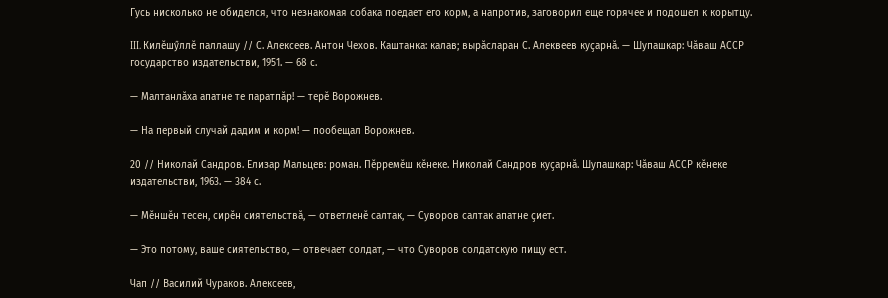Гусь нисколько не обиделся, что незнакомая собака поедает его корм, а напротив, заговорил еще горячее и подошел к корытцу.

III. Килӗшӳллӗ паллашу // С. Алексеев. Антон Чехов. Каштанка: калав; вырӑсларан С. Алеквеев куҫарнӑ. — Шупашкар: Чӑваш АССР государство издательстви, 1951. — 68 с.

— Малтанлӑха апатне те паратпӑр! — терӗ Ворожнев.

— На первый случай дадим и корм! — пообещал Ворожнев.

20 // Николай Сандров. Елизар Мальцев: роман. Пӗрремӗш кӗнеке. Николай Сандров куҫарнӑ. Шупашкар: Чӑваш АССР кӗнеке издательстви, 1963. — 384 с.

— Мӗншӗн тесен, сирӗн сиятельствӑ, — ответленӗ салтак, — Суворов салтак апатне ҫиет.

— Это потому, ваше сиятельство, — отвечает солдат, — что Суворов солдатскую пищу ест.

Чап // Василий Чураков. Алексеев,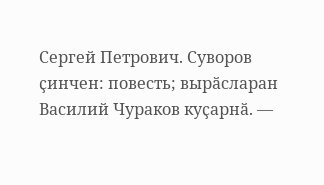Сергей Петрович. Суворов ҫинчен: повесть; вырӑсларан Василий Чураков куҫарнӑ. —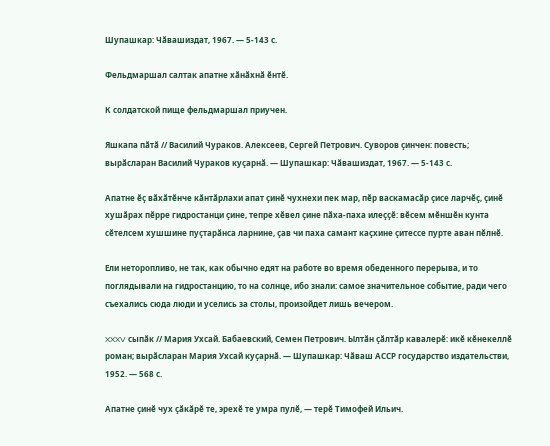Шупашкар: Чӑвашиздат, 1967. — 5-143 с.

Фельдмаршал салтак апатне хӑнӑхнӑ ӗнтӗ.

К солдатской пище фельдмаршал приучен.

Яшкапа пӑтӑ // Василий Чураков. Алексеев, Сергей Петрович. Суворов ҫинчен: повесть; вырӑсларан Василий Чураков куҫарнӑ. — Шупашкар: Чӑвашиздат, 1967. — 5-143 с.

Апатне ӗҫ вӑхӑтӗнче кӑнтӑрлахи апат ҫинӗ чухнехи пек мар, пӗр васкамасӑр ҫисе ларчӗҫ, ҫинӗ хушӑрах пӗрре гидростанци ҫине, тепре хӗвел ҫине пӑха-паха илеҫҫӗ: вӗсем мӗншӗн кунта сӗтелсем хушшине пуҫтарӑнса ларнине, ҫав чи паха самант каҫхине ҫитессе пурте аван пӗлнӗ.

Ели неторопливо, не так, как обычно едят на работе во время обеденного перерыва, и то поглядывали на гидростанцию, то на солнце, ибо знали: самое значительное событие, ради чего съехались сюда люди и уселись за столы, произойдет лишь вечером.

XXXV сыпӑк // Мария Ухсай. Бабаевский, Семен Петрович. Ылтӑн ҫӑлтӑр кавалерӗ: икӗ кӗнекеллӗ роман; вырӑсларан Мария Ухсай куҫарнӑ. — Шупашкар: Чӑваш АССР государство издательстви, 1952. — 568 с.

Апатне ҫинӗ чух ҫӑкӑрӗ те, эрехӗ те умра пулӗ, — терӗ Тимофей Ильич.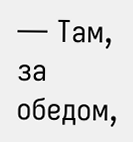— Там, за обедом,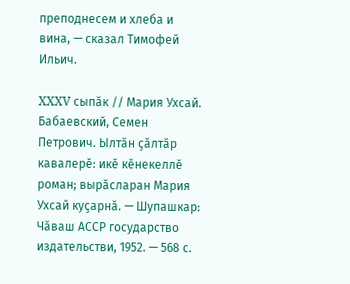преподнесем и хлеба и вина, — сказал Тимофей Ильич.

XXXV сыпӑк // Мария Ухсай. Бабаевский, Семен Петрович. Ылтӑн ҫӑлтӑр кавалерӗ: икӗ кӗнекеллӗ роман; вырӑсларан Мария Ухсай куҫарнӑ. — Шупашкар: Чӑваш АССР государство издательстви, 1952. — 568 с.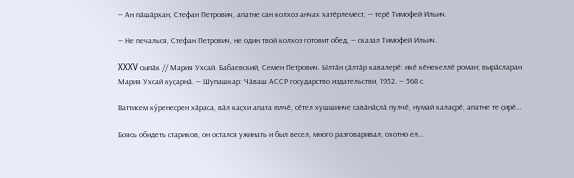— Ан пӑшӑрхан, Стефан Петрович, апатне сан колхоз анчах хатӗрлемест, — терӗ Тимофей Ильич.

— Не печалься, Стефан Петрович, не один твой колхоз готовит обед, — сказал Тимофей Ильич.

XXXV сыпӑк // Мария Ухсай. Бабаевский, Семен Петрович. Ылтӑн ҫӑлтӑр кавалерӗ: икӗ кӗнекеллӗ роман; вырӑсларан Мария Ухсай куҫарнӑ. — Шупашкар: Чӑваш АССР государство издательстви, 1952. — 568 с.

Ваттисем кӳренесрен хӑраса, вӑл каҫхи апата юлчӗ, сӗтел хушшинче савӑнӑҫлӑ пулчӗ, нумай калаҫрӗ, апатне те ҫирӗ…

Боясь обидеть стариков, он остался ужинать и был весел, много разговаривал, охотно ел…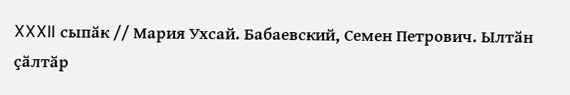XXXII сыпӑк // Мария Ухсай. Бабаевский, Семен Петрович. Ылтӑн ҫӑлтӑр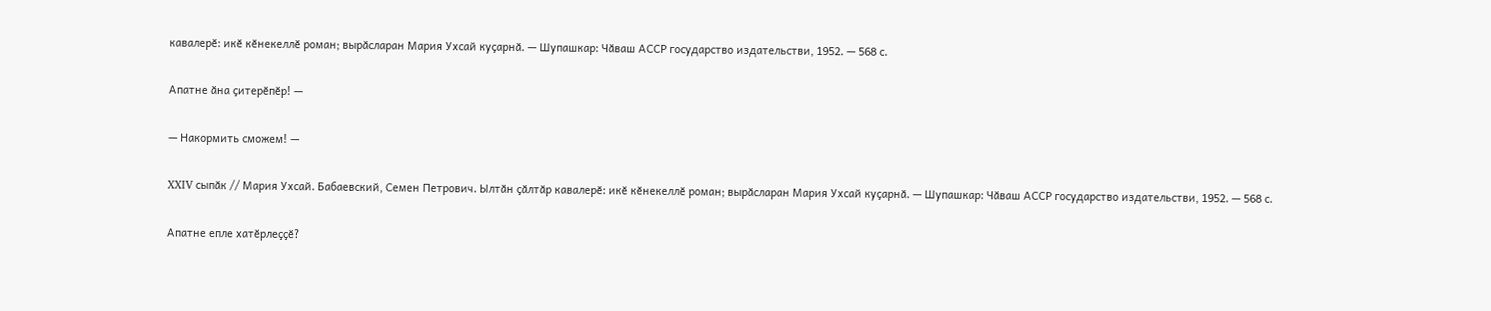кавалерӗ: икӗ кӗнекеллӗ роман; вырӑсларан Мария Ухсай куҫарнӑ. — Шупашкар: Чӑваш АССР государство издательстви, 1952. — 568 с.

Апатне ӑна ҫитерӗпӗр! —

— Накормить сможем! —

XXIV сыпӑк // Мария Ухсай. Бабаевский, Семен Петрович. Ылтӑн ҫӑлтӑр кавалерӗ: икӗ кӗнекеллӗ роман; вырӑсларан Мария Ухсай куҫарнӑ. — Шупашкар: Чӑваш АССР государство издательстви, 1952. — 568 с.

Апатне епле хатӗрлеҫҫӗ?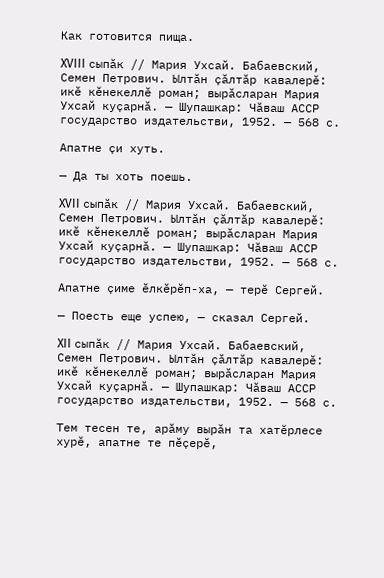Как готовится пища.

XVIII сыпӑк // Мария Ухсай. Бабаевский, Семен Петрович. Ылтӑн ҫӑлтӑр кавалерӗ: икӗ кӗнекеллӗ роман; вырӑсларан Мария Ухсай куҫарнӑ. — Шупашкар: Чӑваш АССР государство издательстви, 1952. — 568 с.

Апатне ҫи хуть.

— Да ты хоть поешь.

XVII сыпӑк // Мария Ухсай. Бабаевский, Семен Петрович. Ылтӑн ҫӑлтӑр кавалерӗ: икӗ кӗнекеллӗ роман; вырӑсларан Мария Ухсай куҫарнӑ. — Шупашкар: Чӑваш АССР государство издательстви, 1952. — 568 с.

Апатне ҫиме ӗлкӗрӗп-ха, — терӗ Сергей.

— Поесть еще успею, — сказал Сергей.

XII сыпӑк // Мария Ухсай. Бабаевский, Семен Петрович. Ылтӑн ҫӑлтӑр кавалерӗ: икӗ кӗнекеллӗ роман; вырӑсларан Мария Ухсай куҫарнӑ. — Шупашкар: Чӑваш АССР государство издательстви, 1952. — 568 с.

Тем тесен те, арӑму вырӑн та хатӗрлесе хурӗ, апатне те пӗҫерӗ,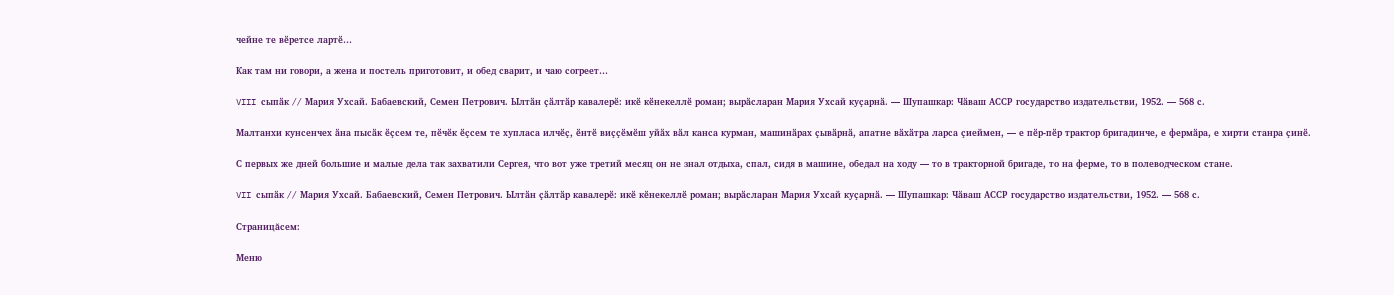чейне те вӗретсе лартӗ…

Как там ни говори, а жена и постель приготовит, и обед сварит, и чаю согреет…

VIII сыпӑк // Мария Ухсай. Бабаевский, Семен Петрович. Ылтӑн ҫӑлтӑр кавалерӗ: икӗ кӗнекеллӗ роман; вырӑсларан Мария Ухсай куҫарнӑ. — Шупашкар: Чӑваш АССР государство издательстви, 1952. — 568 с.

Малтанхи кунсенчех ӑна пысӑк ӗҫсем те, пӗчӗк ӗҫсем те хупласа илчӗҫ, ӗнтӗ виҫҫӗмӗш уйӑх вӑл канса курман, машинӑрах ҫывӑрнӑ, апатне вӑхӑтра ларса ҫиеймен, — е пӗр-пӗр трактор бригадинче, е фермӑра, е хирти станра ҫинӗ.

С первых же дней большие и малые дела так захватили Сергея, что вот уже третий месяц он не знал отдыха, спал, сидя в машине, обедал на ходу — то в тракторной бригаде, то на ферме, то в полеводческом стане.

VII сыпӑк // Мария Ухсай. Бабаевский, Семен Петрович. Ылтӑн ҫӑлтӑр кавалерӗ: икӗ кӗнекеллӗ роман; вырӑсларан Мария Ухсай куҫарнӑ. — Шупашкар: Чӑваш АССР государство издательстви, 1952. — 568 с.

Страницăсем:

Меню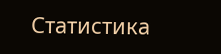Статистика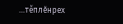...тĕплӗнрех